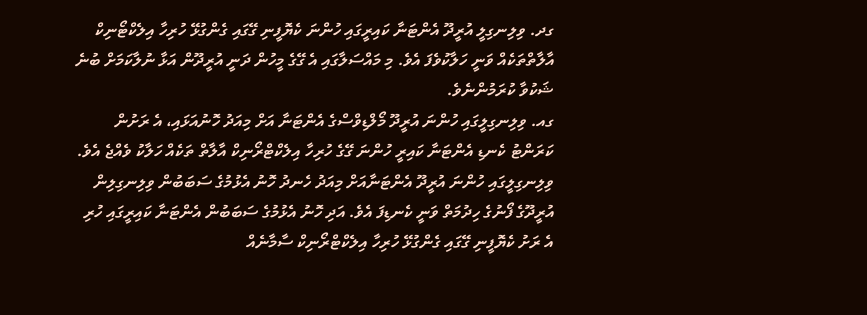ގދ. ވިލިނގިލީ އުރީދޫ އެންޓަނާ ކައިރީގައި ހުންނަ ކެޔޮފީނި ގޭގައި ގެންގުޅޭ ހުރިހާ އިލެކްޓޯނިކް އާލާތްތަކެއް ވަނީ ހަލާކުވެފަ އެވެ. މި މައްސަލާގައި އެ ގޭގެ މީހުން ދަނީ އުރީދޫން އަޅާ ނުލާކަމަށް ބުނެ ޝަކުވާ ކުރަމުންނެވެ.
ގއ. ވިލިނގިލީގައި ހުންނަ އުރީދޫ މޯލްޑިވްސްގެ އެންޓަނާ އަށް މިއަދު ހޮނުއަޅައި، އެ ރަށުން ކަރަންޓު ކެނޑި އެންޓަނާ ކައިރީ ހުންނަ ގޭގެ ހުރިހާ އިލެކްޓްރޯނިކް އާލާތް ތަކެއް ހަލާކު ވެއްޖެ އެވެ.
ވިލިނގިލީގައި ހުންނަ އުރީދޫ އެންޓަނާއަށް މިއަދު ހެނދު ހޮނު އެޅުމުގެ ސަބަބުން ވިލިނގިލިން އުރީދޫގެ ފޯނުގެ ހިދުމަތް ވަނީ ކެނޑިފަ އެވެ. އަދި ހޮނު އެޅުމުގެ ސަބަބުން އެންޓަނާ ކައިރީގައި ހުރި އެ ރަށު ކެޔޮފީނި ގޭގައި ގެންގުޅޭ ހުރިހާ އިލެކްޓްރޯނިކް ސާމާނެއް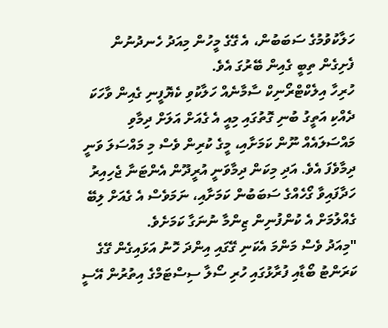ހަލާކުވުމުގެ ސަބަބުން، އެ ގޭގެ މީހުން މިއަދު ހެނދުނުން ފެށިގެން ތިބީ ގެއިން ބޭރުގަ އެވެ.
ހުރިހާ އިލެކްޓްރޯނިކް ސާމާނެއް ހަލާކުވި ކެޔޮފީނި ގެއިން ވާހަކަ ދެއްކި އަތީގު ބުނި ގޮތުގައި މިއީ އެ ގެއަށް އަލަށް ދިމާވި މައްސަލައެއް ނޫން ކަމަށާއި، މީގެ ކުރިން ވެސް މި މައްސަލަ ވަނީ ދިމާވެފަ އެވެ. އަދި މިކަން ދިމާވަނީ އުރީދޫން އެންޓަނާ ޖެހިއިރު ހަދާފައިވާ ގޯހެއްގެ ސަބަބުން ކަމަށާއި، ނަމަވެސް އެ ގެއަށް ލިބޭ ގެއްލުމަށް އެ ކުންފުނިން ޒިންމާ ނުނަގާ ކަމަށެވެ.
"މިއަދު ވެސް މަންމަ އެކަނި ގޭގައި އިންދަ ހޮނު އަޅައިގެން ގޭގެ ކަރަންޓު ބޯޑާއި ފުރާޅުގައި ހުރި ސޯލާ ސިސްޓަމްގެ އިތުރުން އޭސީ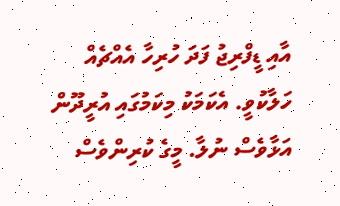އާއި ޑީފްރިޖު ފަދަ ހުރިހާ އެއްޗެއް ހަލާކުވީ. އެކަމަކު މިކަމުގައި އުރީދޫން އަޅާވެސް ނުލާ. މީގެ ކުރިންވެސް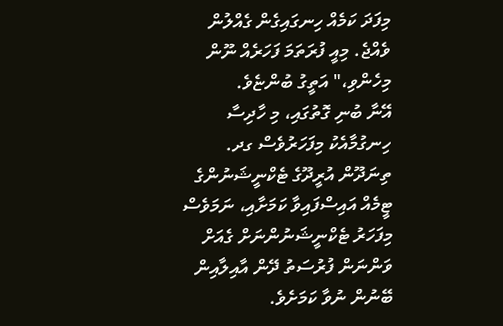މިފަދަ ކަމެއް ހިނގައިގެން ގެއްލުން ވެއްޖެ. މިއީ ފުރަތަމަ ފަހަރެއް ނޫން މިހެންވި،" އަތީގު ބުންޏެވެ.
އޭނާ ބުނި ގޮތުގައި، މި ހާދިސާ ހިނގުމާއެކު މިފަހަރުވެސް ގދ. ތިނަދޫން އުރީދޫގެ ޓެކްނީޝަނުންގެ ޓީމެއް އައިސްފައިވާ ކަމަށާއި، ނަމަވެސް މިފަހަރު ޓެކްނީޝަނުންނަށް ގެއަށް ވަންނަން ފުރުސަތު ދޭން އާއިލާއިން ބޭނުން ނުވާ ކަމަށެވެ.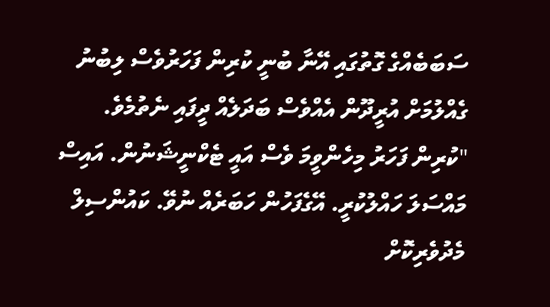ސަބަބެއްގެ ގޮތުގައި އޭނާ ބުނީ ކުރިން ފަހަރުވެސް ލިބުނު ގެއްލުމަށް އުރީދޫން އެއްވެސް ބަދަލެއް ދީފައި ނެތުމެވެ.
"ކުރިން ފަހަރު މިހެންވީމަ ވެސް އައީ ޓެކްނީޝަނުން. އައިސް މައްސަލަ ހައްލުކުރީ. އޭގެފަހުން ހަބަރެއް ނުވޭ. ކައުންސިލް މެދުވެރިކޮށް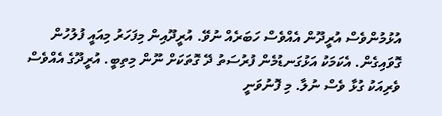އުޅުމުންވެސް އުރީދޫން އެއްވެސް ހަބަރެއް ނުވޭ. އުރީދޫއިން މިފަހަރު މިއައީ ފުލުހުން ގޮވައިގެން. އެކަމަކު އަޅުގަނޑުމެން ފުރުސަތު ދޭ ގޮތަކަށް ނޫން މިތިބީ. އުރީދޫގެ އެއްވެސް ވެރިއަކު ގުޅާ ވެސް ނުލާ. މި ފޮނުވަނީ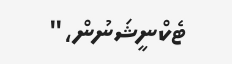ޓެކްނީޝަނުން،"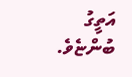އަތީގު ބުންޏެވެ.